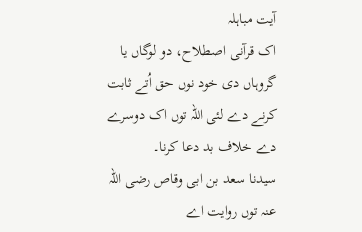آیت مباہلہ
اک قرآنی اصطلاح، دو لوگاں یا گروہاں دی خود نوں حق اُتے ثابت کرنے دے لئی اللہ توں اک دوسرے دے خلاف بد دعا کرنا۔
سیدنا سعد بن ابی وقاص رضی اللہ عنہ توں روایت اے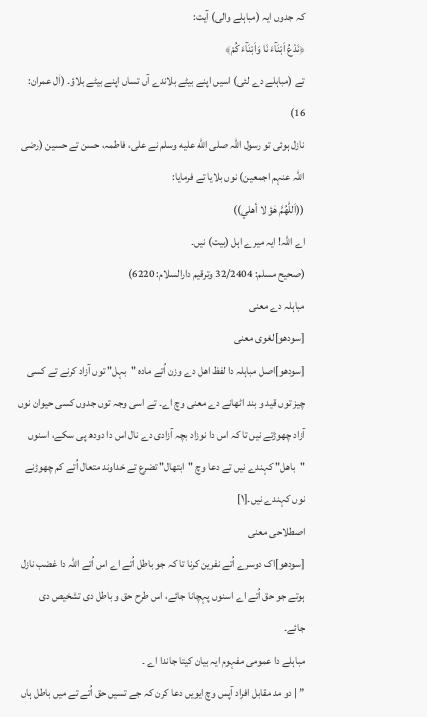کہ جدوں ایہ (مباہلے والی) آیت:
﴿نَدْعُ اَبْنَآءَ نَا وَاَبْنَآءَ کُمْ﴾
تے (مباہلے دے لئی) اسيں اپنے بیٹے بلاندے آں تساں اپنے بیٹے بلاؤ۔ (اٰل عمران: 16)
نازل ہوئی تو رسول اللہ صلى الله عليه وسلم نے علی، فاطمہ، حسن تے حسین (رضی اللہ عنہم اجمعین) نوں بلایا تے فرمایا:
((اَللّٰھُمَّ ھٰؤ لا أھلي))
اے اللہ! ایہ میرے اہل (بیت) نيں۔
(صحیح مسلم: 32/2404 وترقیم دارالسلام: 6220)
مباہلہ دے معنی
[سودھو]لغوی معنی
[سودھو]اصل مباہلہ دا لفظ اھل دے وزن اُتے مادہ "بہل" توں آزاد کرنے تے کسی چیز توں قید و بند اٹھانے دے معنی وچ اے۔ تے اسی وجہ توں جدوں کسی حیوان نوں آزاد چھوڑتے نيں تا کہ اس دا نوزاد بچہ آزادی دے نال اس دا دودھ پی سکے، اسنوں "باھل" کہندے نيں تے دعا وچ "ابتھال" تضرع تے خداوند متعال اُتے کم چھوڑنے نوں کہندے نيں۔[۱]
اصطلاحی معنی
[سودھو]اک دوسرے اُتے نفرین کرنا تا کہ جو باطل اُتے اے اس اُتے اللہ دا غضب نازل ہوتے جو حق اُتے اے اسنوں پہچانا جائے، اس طرح حق و باطل دی تشخیص دی جائے۔
مباہلے دا عمومی مفہوم ایہ بیان کیتا جاندا اے ۔
” | دو مد مقابل افراد آپس وچ ایويں دعا کرن کہ جے تسیں حق اُتے تے میں باطل ہاں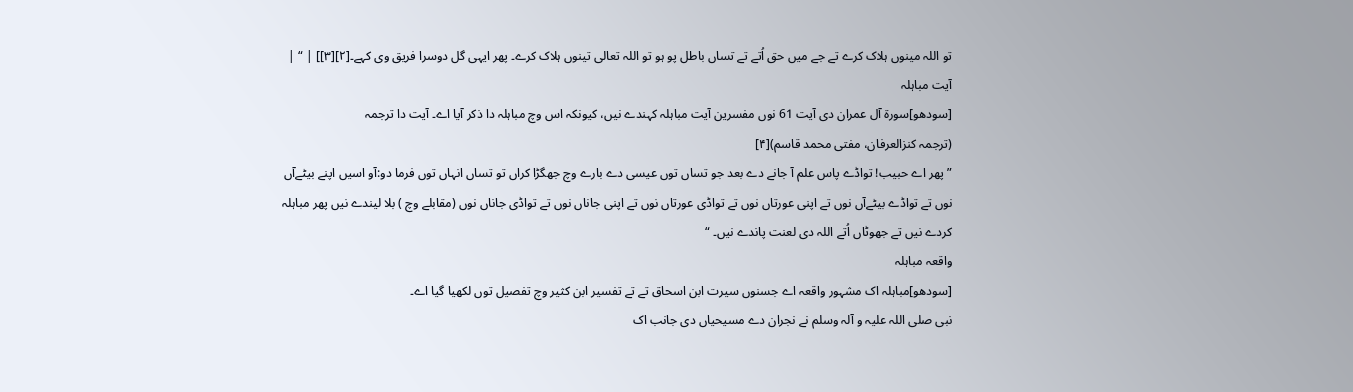تو اللہ مینوں ہلاک کرے تے جے میں حق اُتے تے تساں باطل پو ہو تو اللہ تعالی تینوں ہلاک کرے۔ پھر ایہی گل دوسرا فریق وی کہے۔[۲][۳]] | “ |
آیت مباہلہ
[سودھو]سورۃ آل عمران دی آیت 61 نوں مفسرین آیت مباہلہ کہندے نيں، کیونکہ اس وچ مباہلہ دا ذکر آیا اے۔ آیت دا ترجمہ
(ترجمہ کنزالعرفان، مفتی محمد قاسم)[۴]
” پھر اے حبیب! تواڈے پاس علم آ جانے دے بعد جو تساں توں عیسی دے بارے وچ جھگڑا کراں تو تساں انہاں توں فرما دو:آو اسيں اپنے بیٹےآں نوں تے تواڈے بیٹےآں نوں تے اپنی عورتاں نوں تے تواڈی عورتاں نوں تے اپنی جاناں نوں تے تواڈی جاناں نوں (مقابلے وچ ) بلا لیندے نيں پھر مباہلہ کردے نيں تے جھوٹاں اُتے اللہ دی لعنت پاندے نيں۔ “
واقعہ مباہلہ
[سودھو]مباہلہ اک مشہور واقعہ اے جسنوں سیرت ابن اسحاق تے تے تفسیر ابن کثیر وچ تفصیل توں لکھیا گیا اے۔
نبی صلی اللہ علیہ و آلہ وسلم نے نجران دے مسیحیاں دی جانب اک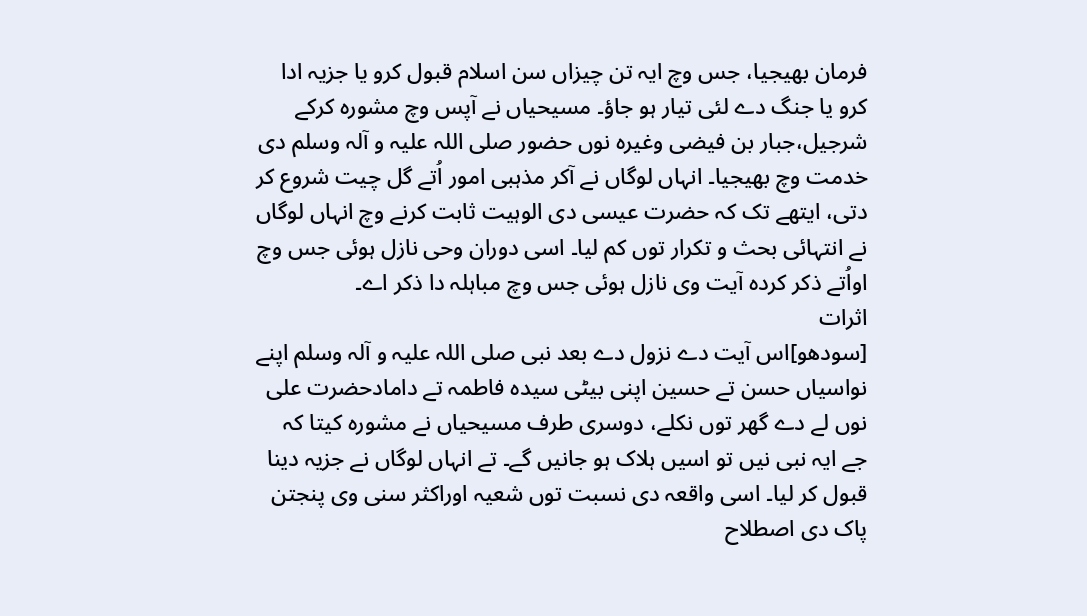فرمان بھیجیا، جس وچ ایہ تن چیزاں سن اسلام قبول کرو یا جزیہ ادا کرو یا جنگ دے لئی تیار ہو جاؤ۔ مسیحیاں نے آپس وچ مشورہ کرکے شرجیل،جبار بن فیضی وغیرہ نوں حضور صلی اللہ علیہ و آلہ وسلم دی خدمت وچ بھیجیا۔ انہاں لوگاں نے آکر مذہبی امور اُتے گل چیت شروع کر دتی، ایتھے تک کہ حضرت عیسی دی الوہیت ثابت کرنے وچ انہاں لوگاں نے انتہائی بحث و تکرار توں کم لیا۔ اسی دوران وحی نازل ہوئی جس وچ اواُتے ذکر کردہ آیت وی نازل ہوئی جس وچ مباہلہ دا ذکر اے۔
اثرات
[سودھو]اس آیت دے نزول دے بعد نبی صلی اللہ علیہ و آلہ وسلم اپنے نواسیاں حسن تے حسین اپنی بیٹی سیدہ فاطمہ تے دامادحضرت علی نوں لے دے گھر توں نکلے، دوسری طرف مسیحیاں نے مشورہ کیتا کہ جے ایہ نبی نيں تو اسيں ہلاک ہو جانيں گے۔ تے انہاں لوگاں نے جزیہ دینا قبول کر لیا۔ اسی واقعہ دی نسبت توں شعیہ اوراکثر سنی وی پنجتن پاک دی اصطلاح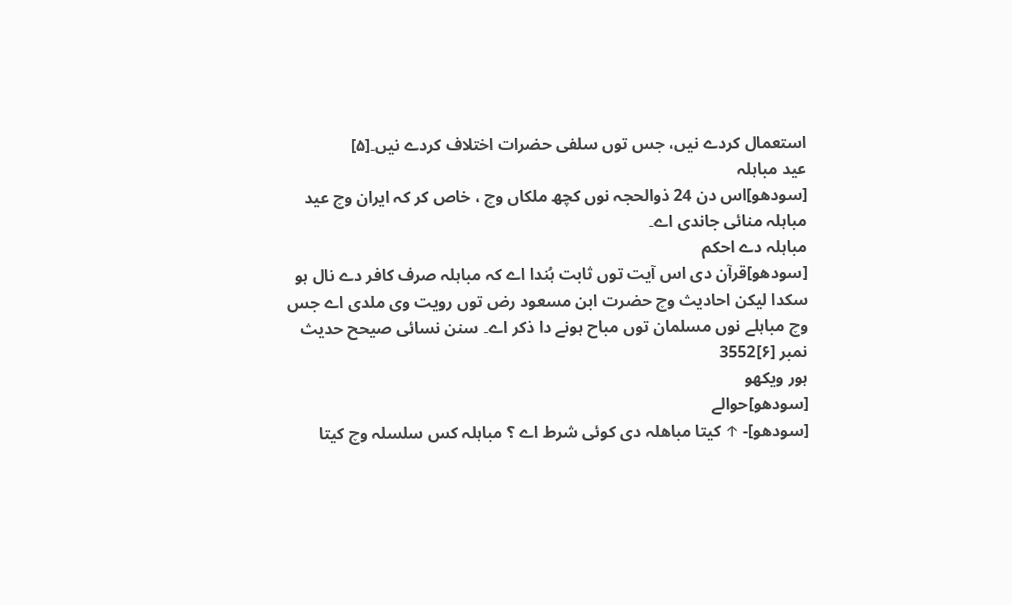استعمال کردے نيں، جس توں سلفی حضرات اختلاف کردے نيں۔[۵]
عید مباہلہ
[سودھو]اس دن 24 ذوالحجہ نوں کچھ ملکاں وچ ، خاص کر کہ ایران وچ عید مباہلہ منائی جاندی اے۔
مباہلہ دے احکم
[سودھو]قرآن دی اس آیت توں ثابت ہُندا اے کہ مباہلہ صرف کافر دے نال ہو سکدا لیکن احادیث وچ حضرت ابن مسعود رض توں رویت وی ملدی اے جس وچ مباہلے نوں مسلمان توں مباح ہونے دا ذکر اے۔ سنن نسائی صیحح حدیث نمبر [۶]3552
ہور ویکھو
[سودھو]حوالے
[سودھو]- ↑ کیتا مباھلہ دی کوئی شرط اے ؟ مباہلہ کس سلسلہ وچ کیتا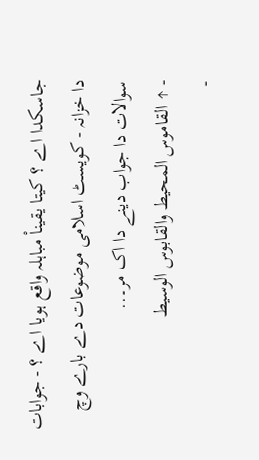جاسکدا اے ؟ کیتا یقیناْ مباہلہ واقع ہويا اے ؟ - جوابات دا خزانہ - کویسٹ اسلامی موضوعات دے بارے وچ سوالات دا جواب دینے دا اک مر۔..
- ↑ القاموس المحيط والقابوس الوسيط
-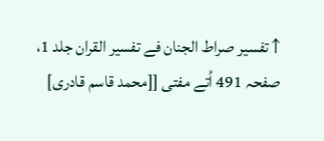↑ تفسیر صراط الجنان فے تفسیر القران جلد 1، صفحہ 491 اُتے مفتی [[محمد قاسم قادری]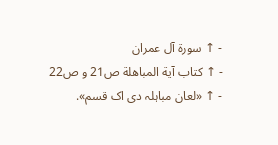- ↑ سورۃ آل عمران
- ↑ كتاب آية المباهلة ص21 و ص22
- ↑ «لعان مباہلہ دی اک قسم».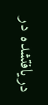دریافتشده در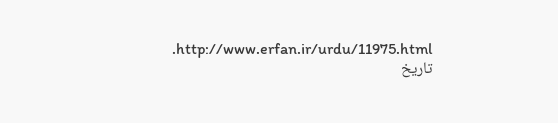http://www.erfan.ir/urdu/11975.html. تاریخ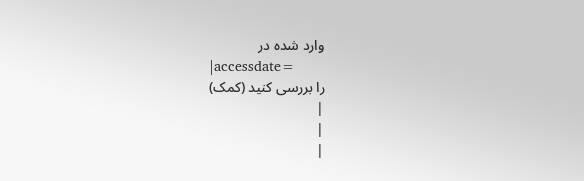وارد شده در
|accessdate=
را بررسی کنید (کمک)
|
|
|